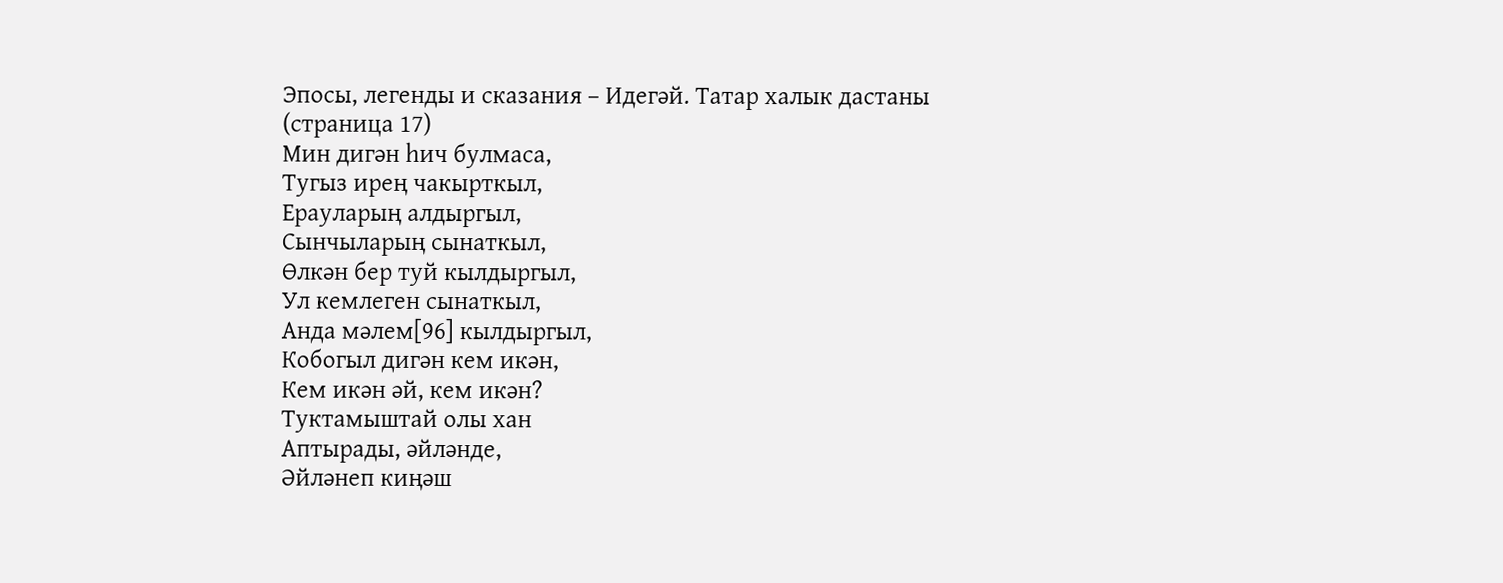Эпосы, легенды и сказания – Идегәй. Татар халык дастаны (страница 17)
Мин дигән һич булмаса,
Тугыз ирең чакырткыл,
Ерауларың алдыргыл,
Сынчыларың сынаткыл,
Өлкән бер туй кылдыргыл,
Ул кемлеген сынаткыл,
Анда мәлем[96] кылдыргыл,
Кобогыл дигән кем икән,
Кем икән әй, кем икән?
Туктамыштай олы хан
Аптырады, әйләнде,
Әйләнеп киңәш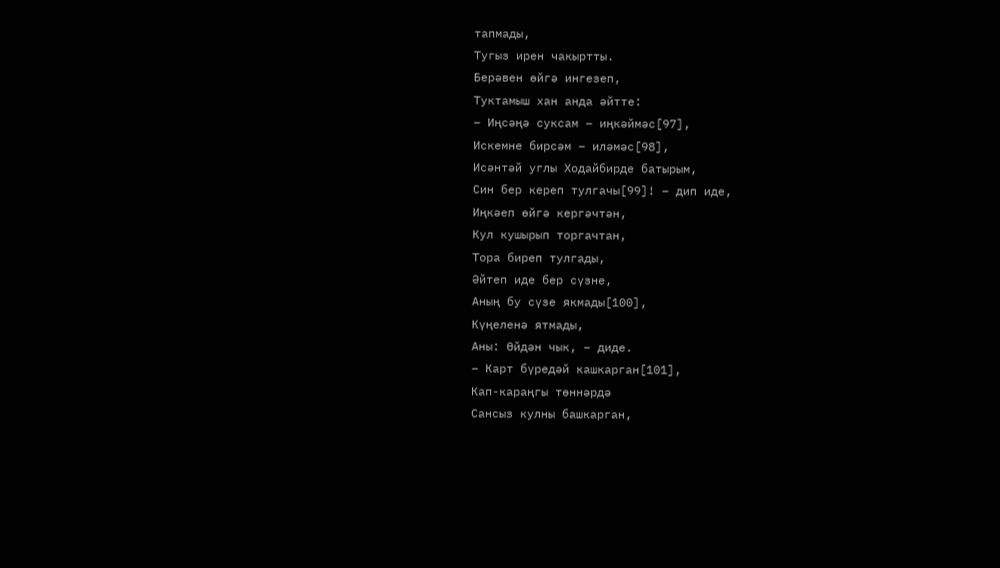тапмады,
Тугыз ирен чакыртты.
Берәвен өйгә ингезеп,
Туктамыш хан анда әйтте:
– Иңсәңә суксам – иңкәймәс[97],
Искемне бирсәм – иләмәс[98],
Исәнтәй углы Ходайбирде батырым,
Син бер кереп тулгачы[99]! – дип иде,
Иңкәеп өйгә кергәчтән,
Кул кушырып торгачтан,
Тора биреп тулгады,
Әйтеп иде бер сүзне,
Аның бу сүзе якмады[100],
Күңеленә ятмады,
Аны: Өйдән чык, – диде.
– Карт бүредәй кашкарган[101],
Кап-караңгы төннәрдә
Сансыз кулны башкарган,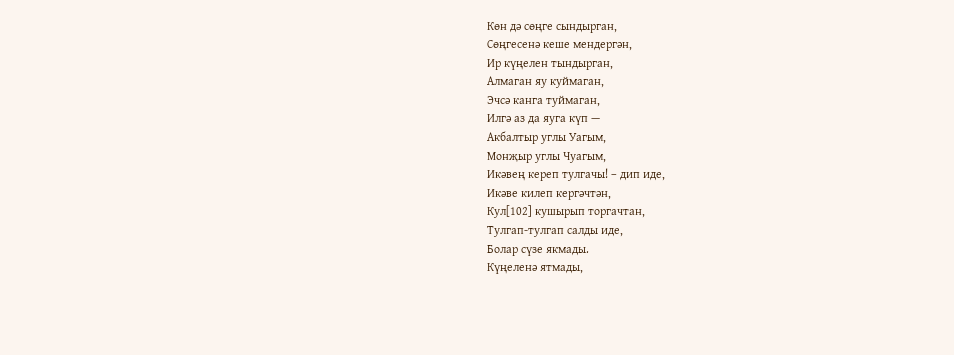Көн дә сөңге сындырган,
Сөңгесенә кеше мендергән,
Ир күңелен тындырган,
Алмаган яу куймаган,
Эчсә канга туймаган,
Илгә аз да яуга күп —
Акбалтыр углы Уагым,
Монҗыр углы Чуагым,
Икәвең кереп тулгачы! – дип иде,
Икәве килеп кергәчтән,
Кул[102] кушырып торгачтан,
Тулгап-тулгап салды иде,
Болар сүзе якмады.
Күңеленә ятмады,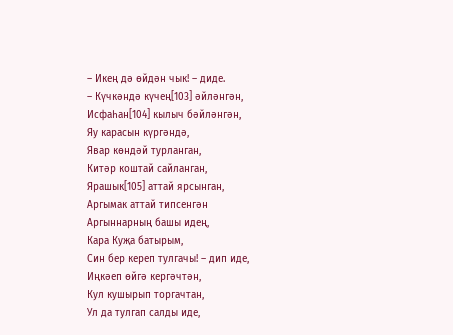– Икең дә өйдән чык! – диде.
– Күчкәндә күчең[103] әйләнгән,
Исфаһан[104] кылыч бәйләнгән,
Яу карасын күргәндә,
Явар көндәй турланган,
Китәр коштай сайланган,
Ярашык[105] аттай ярсынган,
Аргымак аттай типсенгән
Аргыннарның башы идең,
Кара Куҗа батырым,
Син бер кереп тулгачы! – дип иде,
Иңкәеп өйгә кергәчтән,
Кул кушырып торгачтан,
Ул да тулгап салды иде,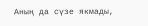Аның да сүзе якмады,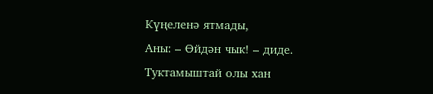Күңеленә ятмады,
Аны: – Өйдән чык! – диде.
Туктамыштай олы хан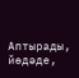Аптырады, йөдәде,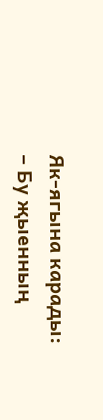Як-ягына карады:
– Бу җыенның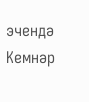эчендә
Кемнәр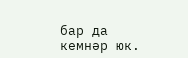бар да кемнәр юк.